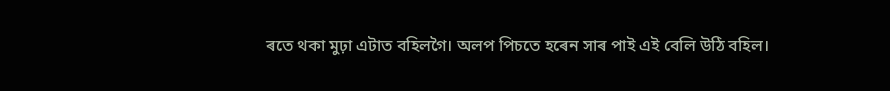ৰতে থকা মুঢ়া এটাত বহিলগৈ। অলপ পিচতে হৰেন সাৰ পাই এই বেলি উঠি বহিল।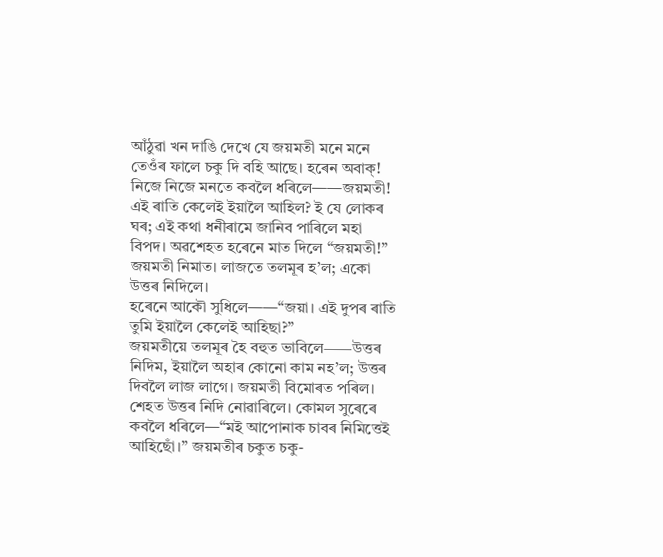আঁঠুৱা খন দাঙি দেখে যে জয়মতী মনে মনে তেওঁৰ ফালে চকু দি বহি আছে। হৰেন অবাক্! নিজে নিজে মনতে কবলৈ ধৰিলে——জয়মতী! এই ৰাতি কেলেই ইয়ালৈ আহিল? ই যে লোকৰ ঘৰ; এই কথা ধনীৰামে জানিব পাৰিলে মহা বিপদ। অৱশেহত হৰেনে মাত দিলে “জয়মতী!” জয়মতী নিমাত। লাজতে তলমূৰ হ’ল; একো উত্তৰ নিদিলে।
হৰেনে আকৌ সুধিলে——“জয়া। এই দুপৰ ৰাতি তুমি ইয়ালৈ কেলেই আহিছা?”
জয়মতীয়ে তলমূৰ হৈ বহুত ভাবিলে⸺উত্তৰ নিদিম, ইয়ালৈ অহাৰ কোনো কাম নহ’ল; উত্তৰ দিবলৈ লাজ লাগে। জয়মতী বিমোৰত পৰিল। শেহত উত্তৰ নিদি নোৱাৰিলে। কোমল সুৰেৰে কবলৈ ধৰিলে—“মই আপোনাক চাবৰ নিমিত্তেই আহিছোঁ।” জয়মতীৰ চকুত চকু-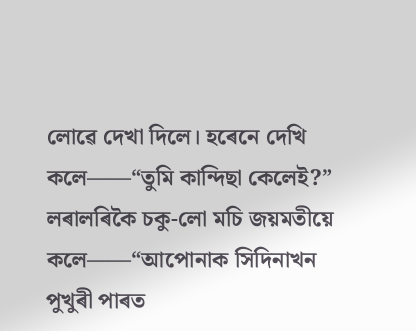লোৱে দেখা দিলে। হৰেনে দেখি কলে——“তুমি কান্দিছা কেলেই?” লৰালৰিকৈ চকু-লো মচি জয়মতীয়ে কলে——“আপোনাক সিদিনাখন পুখুৰী পাৰত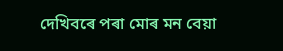দেখিবৰে পৰা মোৰ মন বেয়া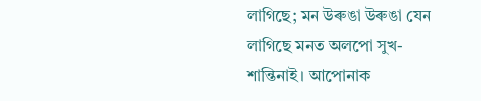লাগিছে; মন উৰুঙা উৰুঙা যেন লাগিছে মনত অলপো সুখ-শান্তিনাই। আপোনাক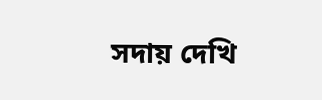সদায় দেখি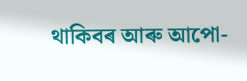থাকিবৰ আৰু আপো-